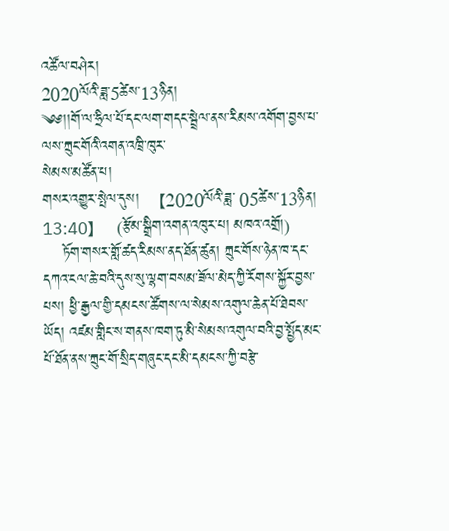འཚོལ་བཤེར།
2020ལོའི་ཟླ་5ཚེས་13ཉིན།
༄༅།།གོ་ལ་ཧྲིལ་པོ་དང་ལག་གདང་སྦྲེལ་ནས་རིམས་འགོག་བྱས་པ་ལས་ཀྲུང་གོའི་འགན་འཁྲི་ཁུར་
སེམས་མཚོན་པ།
གསར་འགྱུར་སྤེལ་དུས།  【2020ལོའི་ཟླ་ 05ཚེས་13ཉིན། 13:40】   (རྩོམ་སྒྲིག་འགན་འཁུར་པ། མཁའ་འགྲོ།)
    ཏོག་གསར་གློ་ཚད་རིམས་ནད་ཐོན་ཚུན། ཀྲུང་གོས་ཉེན་ཁ་དང་དཀའ་ངལ་ཆེ་བའི་དུས་སུ་ལྷག་བསམ་ཟོལ་མེད་ཀྱི་རོགས་སྐྱོར་བྱས་པས། ཕྱི་རྒྱལ་གྱི་དམངས་ཚོགས་ལ་སེམས་འགུལ་ཆེན་པོ་ཐེབས་ཡོད། འཛམ་གླིང་ས་གནས་ཁག་ཏུ་མི་སེམས་འགུལ་བའི་བྱ་སྤྱོད་མང་པོ་ཐོན་ནས་ཀྲུང་གོ་སྲིད་གཞུང་དང་མི་དམངས་ཀྱི་བརྩེ་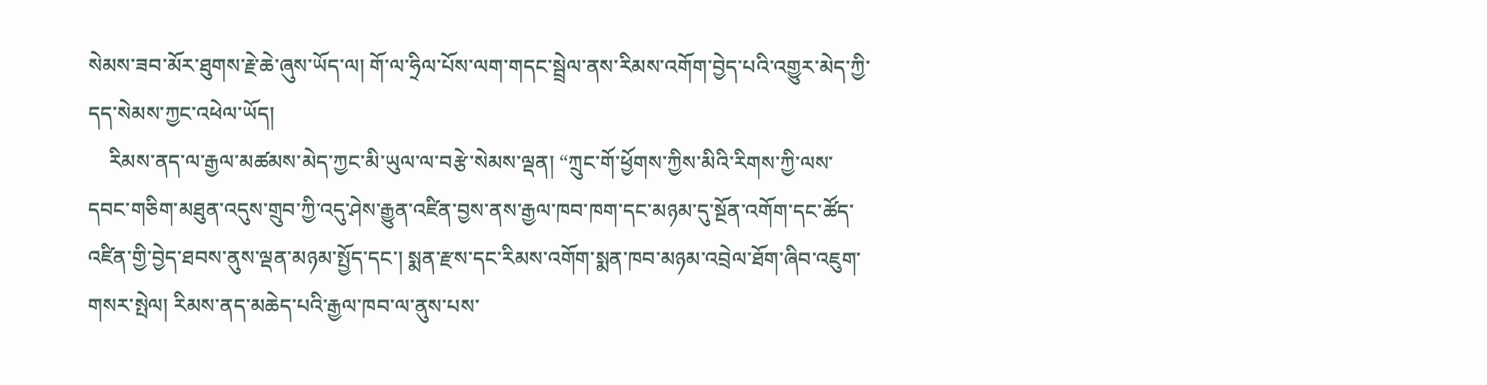སེམས་ཟབ་མོར་ཐུགས་རྗེ་ཆེ་ཞུས་ཡོད་ལ། གོ་ལ་ཧྲིལ་པོས་ལག་གདང་སྦྲེལ་ནས་རིམས་འགོག་བྱེད་པའི་འགྱུར་མེད་ཀྱི་དད་སེམས་ཀྱང་འཕེལ་ཡོད།
    རིམས་ནད་ལ་རྒྱལ་མཚམས་མེད་ཀྱང་མི་ཡུལ་ལ་བརྩེ་སེམས་ལྡན། “ཀྲུང་གོ་ཕྱོགས་ཀྱིས་མིའི་རིགས་ཀྱི་ལས་དབང་གཅིག་མཐུན་འདུས་གྲུབ་ཀྱི་འདུ་ཤེས་རྒྱུན་འཛིན་བྱས་ནས་རྒྱལ་ཁབ་ཁག་དང་མཉམ་དུ་སྔོན་འགོག་དང་ཚོད་འཛིན་གྱི་བྱེད་ཐབས་ནུས་ལྡན་མཉམ་སྤྱོད་དང་། སྨན་རྫས་དང་རིམས་འགོག་སྨན་ཁབ་མཉམ་འབྲེལ་ཐོག་ཞིབ་འཇུག་གསར་སྤེལ། རིམས་ནད་མཆེད་པའི་རྒྱལ་ཁབ་ལ་ནུས་པས་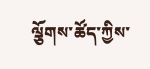ལྕོགས་ཚོད་ཀྱིས་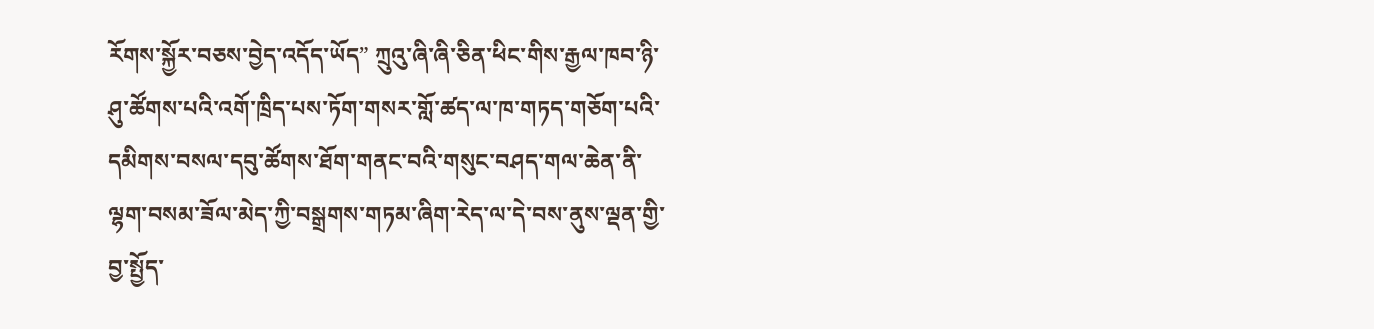རོགས་སྐྱོར་བཅས་བྱེད་འདོད་ཡོད” ཀྲུའུ་ཞི་ཞི་ཅིན་ཕིང་གིས་རྒྱལ་ཁབ་ཉི་ཤུ་ཚོགས་པའི་འགོ་ཁྲིད་པས་ཏོག་གསར་གློ་ཚད་ལ་ཁ་གཏད་གཅོག་པའི་དམིགས་བསལ་དབུ་ཚོགས་ཐོག་གནང་བའི་གསུང་བཤད་གལ་ཆེན་ནི་ལྷག་བསམ་ཟོལ་མེད་ཀྱི་བསྒྲགས་གཏམ་ཞིག་རེད་ལ་དེ་བས་ནུས་ལྡན་གྱི་བྱ་སྤྱོད་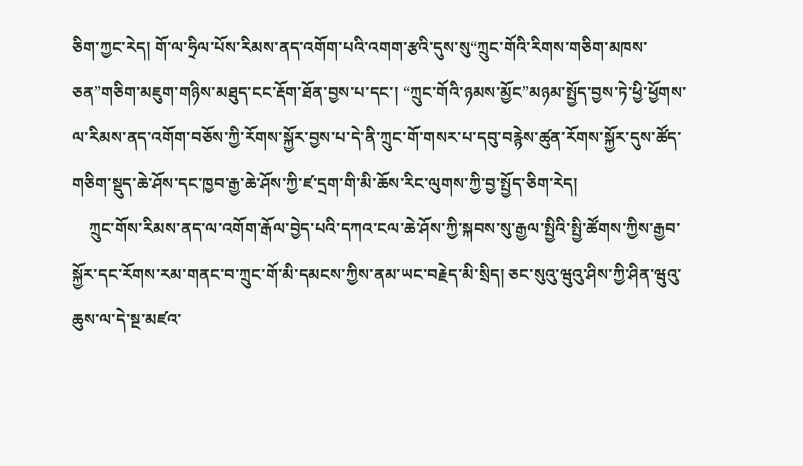ཅིག་ཀྱང་རེད། གོ་ལ་ཧྲིལ་པོས་རིམས་ནད་འགོག་པའི་འགག་རྩའི་དུས་སུ“ཀྲུང་གོའི་རིགས་གཅིག་མཁས་ཅན”གཅིག་མཇུག་གཉིས་མཐུད་ངང་རྡོག་ཐོན་བྱས་པ་དང་། “ཀྲུང་གོའི་ཉམས་མྱོང”མཉམ་སྤྱོད་བྱས་ཏེ་ཕྱི་ཕྱོགས་ལ་རིམས་ནད་འགོག་བཅོས་ཀྱི་རོགས་སྐྱོར་བྱས་པ་དེ་ནི་ཀྲུང་གོ་གསར་པ་དབུ་བརྙེས་ཚུན་རོགས་སྐྱོར་དུས་ཚོད་གཅིག་སྡུད་ཆེ་ཤོས་དང་ཁྱབ་རྒྱ་ཆེ་ཤོས་ཀྱི་ཛ་དྲག་གི་མི་ཆོས་རིང་ལུགས་ཀྱི་བྱ་སྤྱོད་ཅིག་རེད།
    ཀྲུང་གོས་རིམས་ནད་ལ་འགོག་རྒོལ་བྱེད་པའི་དཀའ་ངལ་ཆེ་ཤོས་ཀྱི་སྐབས་སུ་རྒྱལ་སྤྱིའི་སྤྱི་ཚོགས་ཀྱིས་རྒྱབ་སྐྱོར་དང་རོགས་རམ་གནང་བ་ཀྲུང་གོ་མི་དམངས་ཀྱིས་ནམ་ཡང་བརྗེད་མི་སྲིད། ཅང་སུའུ་ཝུའུ་ཤིས་ཀྱི་ཤིན་ཝུའུ་ཆུས་ལ་དེ་སྔ་མཛའ་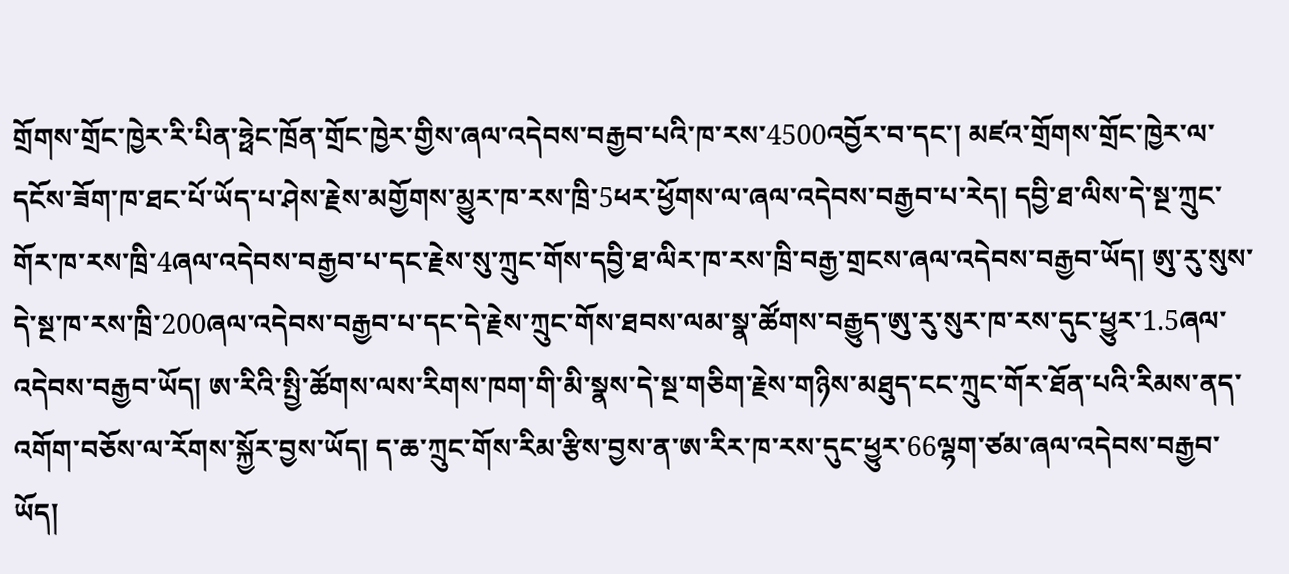གྲོགས་གྲོང་ཁྱེར་རི་པིན་ཧྥེང་ཁྲོན་གྲོང་ཁྱེར་གྱིས་ཞལ་འདེབས་བརྒྱབ་པའི་ཁ་རས་4500འབྱོར་བ་དང་། མཛའ་གྲོགས་གྲོང་ཁྱེར་ལ་དངོས་ཟོག་ཁ་ཐང་པོ་ཡོད་པ་ཤེས་རྗེས་མགྱོགས་མྱུར་ཁ་རས་ཁྲི་5ཕར་ཕྱོགས་ལ་ཞལ་འདེབས་བརྒྱབ་པ་རེད། དབྱི་ཐ་ལིས་དེ་སྔ་ཀྲུང་གོར་ཁ་རས་ཁྲི་4ཞལ་འདེབས་བརྒྱབ་པ་དང་རྗེས་སུ་ཀྲུང་གོས་དབྱི་ཐ་ལིར་ཁ་རས་ཁྲི་བརྒྱ་གྲངས་ཞལ་འདེབས་བརྒྱབ་ཡོད། ཨུ་རུ་སུས་དེ་སྔ་ཁ་རས་ཁྲི་200ཞལ་འདེབས་བརྒྱབ་པ་དང་དེ་རྗེས་ཀྲུང་གོས་ཐབས་ལམ་སྣ་ཚོགས་བརྒྱུད་ཨུ་རུ་སུར་ཁ་རས་དུང་ཕྱུར་1.5ཞལ་འདེབས་བརྒྱབ་ཡོད། ཨ་རིའི་སྤྱི་ཚོགས་ལས་རིགས་ཁག་གི་མི་སྣས་དེ་སྔ་གཅིག་རྗེས་གཉིས་མཐུད་ངང་ཀྲུང་གོར་ཐོན་པའི་རིམས་ནད་འགོག་བཅོས་ལ་རོགས་སྐྱོར་བྱས་ཡོད། ད་ཆ་ཀྲུང་གོས་རིམ་རྩིས་བྱས་ན་ཨ་རིར་ཁ་རས་དུང་ཕྱུར་66ལྷག་ཙམ་ཞལ་འདེབས་བརྒྱབ་ཡོད།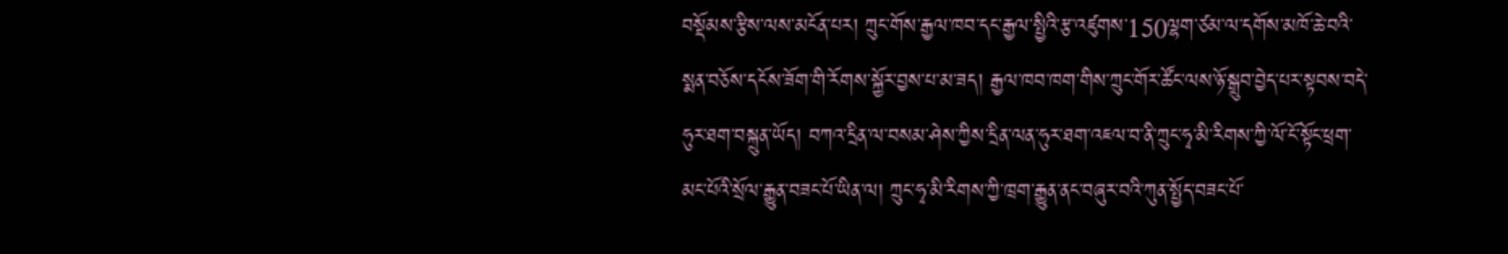བསྡོམས་རྩིས་ལས་མངོན་པར། ཀྲུང་གོས་རྒྱལ་ཁབ་དང་རྒྱལ་སྤྱིའི་རྩ་འཛུགས་150ལྷག་ཙམ་ལ་དགོས་མཁོ་ཆེ་བའི་སྨན་བཅོས་དངོས་ཟོག་གི་རོགས་སྐྱོར་བྱས་པ་མ་ཟད། རྒྱལ་ཁབ་ཁག་གིས་ཀྲུང་གོར་ཚོང་ལས་ཉོ་སྒྲུབ་བྱེད་པར་སྟབས་བདེ་ཧུར་ཐག་བསྐྲུན་ཡོད། བཀའ་དྲིན་ལ་བསམ་ཤེས་ཀྱིས་དྲིན་ལན་ཧུར་ཐག་འཇལ་བ་ནི་ཀྲུང་ཧྭ་མི་རིགས་ཀྱི་ལོ་ངོ་སྟོང་ཕྲག་མང་པོའི་སྲོལ་རྒྱུན་བཟང་པོ་ཡིན་ལ། ཀྲུང་ཧྭ་མི་རིགས་ཀྱི་ཁྲག་རྒྱུན་ནང་བཞུར་བའི་ཀུན་སྤྱོད་བཟང་པོ་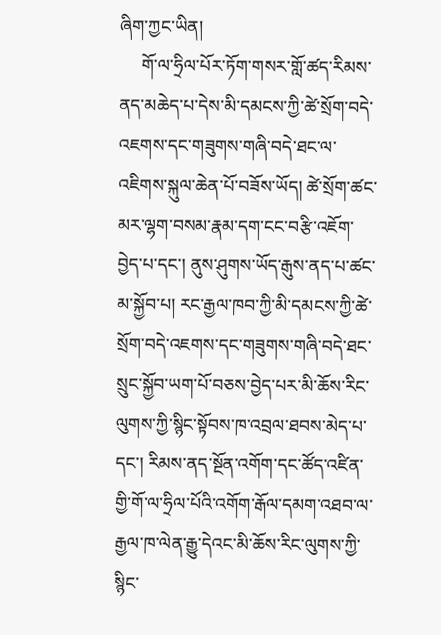ཞིག་ཀྱང་ཡིན།
     གོ་ལ་ཧྲིལ་པོར་ཏོག་གསར་གློ་ཚད་རིམས་ནད་མཆེད་པ་དེས་མི་དམངས་ཀྱི་ཚེ་སྲོག་བདེ་འཇགས་དང་གཟུགས་གཞི་བདེ་ཐང་ལ་འཇིགས་སྐུལ་ཆེན་པོ་བཟོས་ཡོད། ཚེ་སྲོག་ཚང་མར་ལྷག་བསམ་རྣམ་དག་ངང་བརྩི་འཇོག་བྱེད་པ་དང་། ནུས་ཤུགས་ཡོད་རྒུས་ནད་པ་ཚང་མ་སྐྱོབ་པ། རང་རྒྱལ་ཁབ་ཀྱི་མི་དམངས་ཀྱི་ཚེ་སྲོག་བདེ་འཇགས་དང་གཟུགས་གཞི་བདེ་ཐང་སྲུང་སྐྱོབ་ཡག་པོ་བཅས་བྱེད་པར་མི་ཆོས་རིང་ལུགས་ཀྱི་སྙིང་སྟོབས་ཁ་འབྲལ་ཐབས་མེད་པ་དང་། རིམས་ནད་སྔོན་འགོག་དང་ཚོད་འཛིན་གྱི་གོ་ལ་ཧྲིལ་པོའི་འགོག་རྒོལ་དམག་འཐབ་ལ་རྒྱལ་ཁ་ལེན་རྒྱུ་དེའང་མི་ཆོས་རིང་ལུགས་ཀྱི་སྙིང་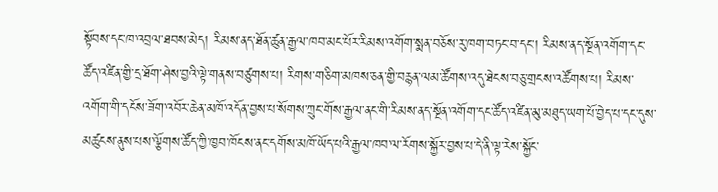སྟོབས་དང་ཁ་འབྲལ་ཐབས་མེད། རིམས་ནད་ཐོན་ཚུན་རྒྱལ་ཁབ་མང་པོར་རིམས་འགོག་སྨན་བཅོས་རུ་ཁག་བཏང་བ་དང་། རིམས་ནད་སྔོན་འགོག་དང་ཚོད་འཛིན་གྱི་དྲ་ཐོག་ཤེས་བྱའི་ལྟེ་གནས་བཙུགས་པ། རིགས་གཅིག་མཁས་ཅན་གྱི་བརྙན་ལམ་ཚོགས་འདུ་ཐེངས་བཅུ་གྲངས་འཚོགས་པ། རིམས་འགོག་གི་དངོས་ཟོག་འབོར་ཆེན་མཁོ་འདོན་བྱས་པ་སོགས་ཀྲུང་གོས་རྒྱལ་ནང་གི་རིམས་ནད་སྔོན་འགོག་དང་ཚོད་འཛིན་མུ་མཐུད་ཡག་པོ་བྱེད་པ་དང་དུས་མཚུངས་ནུས་པས་ལྕོགས་ཚོད་ཀྱི་ཁྱབ་ཁོངས་ནང་དགོས་མཁོ་ཡོད་པའི་རྒྱལ་ཁབ་ལ་རོགས་སྐྱོར་བྱས་པ་དེ་ནི་ལྟ་རེས་སྐྱོང་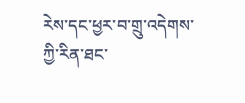རེས་དང་ཕྱར་བ་གྲུ་འདེགས་ཀྱི་རིན་ཐང་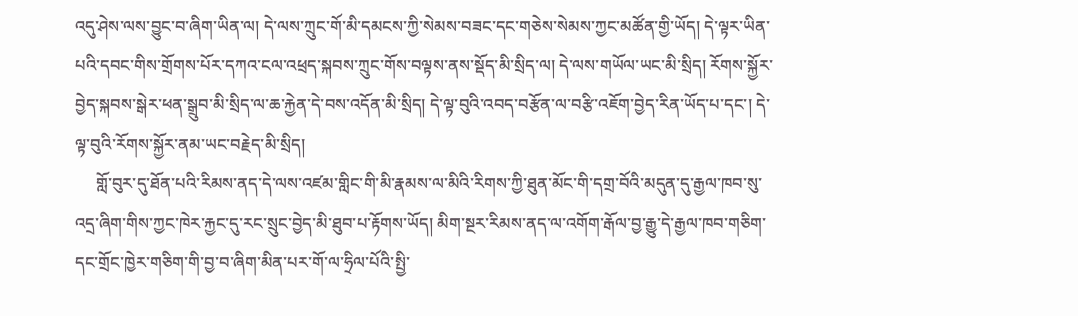འདུ་ཤེས་ལས་བྱུང་བ་ཞིག་ཡིན་ལ། དེ་ལས་ཀྲུང་གོ་མི་དམངས་ཀྱི་སེམས་བཟང་དང་གཅེས་སེམས་ཀྱང་མཚོན་གྱི་ཡོད། དེ་ལྟར་ཡིན་པའི་དབང་གིས་གྲོགས་པོར་དཀའ་ངལ་འཕྲད་སྐབས་ཀྲུང་གོས་བལྟས་ནས་སྡོད་མི་སྲིད་ལ། དེ་ལས་གཡོལ་ཡང་མི་སྲིད། རོགས་སྐྱོར་བྱེད་སྐབས་སྒེར་ཕན་སྒྲུབ་མི་སྲིད་ལ་ཆ་རྐྱེན་དེ་བས་འདོན་མི་སྲིད། དེ་ལྟ་བུའི་འབད་བརྩོན་ལ་བརྩི་འཇོག་བྱེད་རིན་ཡོད་པ་དང་། དེ་ལྟ་བུའི་རོགས་སྐྱོར་ནམ་ཡང་བརྗེད་མི་སྲིད།
     གློ་བུར་དུ་ཐོན་པའི་རིམས་ནད་དེ་ལས་འཛམ་གླིང་གི་མི་རྣམས་ལ་མིའི་རིགས་ཀྱི་ཐུན་མོང་གི་དགྲ་བོའི་མདུན་དུ་རྒྱལ་ཁབ་སུ་འདྲ་ཞིག་གིས་ཀྱང་ཁེར་རྐྱང་དུ་རང་སྲུང་བྱེད་མི་ཐུབ་པ་རྟོགས་ཡོད། མིག་སྔར་རིམས་ནད་ལ་འགོག་རྒོལ་བྱ་རྒྱུ་དེ་རྒྱལ་ཁབ་གཅིག་དང་གྲོང་ཁྱེར་གཅིག་གི་བྱ་བ་ཞིག་མིན་པར་གོ་ལ་ཧྲིལ་པོའི་སྤྱི་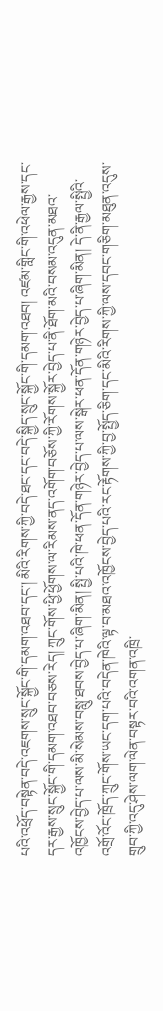པའི་འཕྲོད་བསྟེན་བདེ་འཇགས་སྲུང་སྐྱོང་གི་དམག་འཐབ་དང་། མིའི་རིགས་ཀྱི་བདེ་ཐང་དང་བདེ་སྐྱིད་སྲུང་སྐྱོང་གི་དམག་འཐབ། འཛམ་གླིང་གི་འཕེལ་རྒྱས་དང་དར་རྒྱས་སྲུང་སྐྱོང་གི་དམག་འཐབ་བཅས་རེད། ཀྲུང་གོས་ཕྱི་ཕྱོགས་ལ་རིམས་ནད་འགོག་བཅོས་ཀྱི་རོགས་སྐྱོར་བྱེད་པ་ནི་ཐོག་མའི་བསམ་འདུན་མཐའ་འཁྱོངས་བྱེད་པ་ལས་མི་སེམས་བསླུ་ཐབས་བྱེད་པ་ཞིག་མིན། སྤྱི་པའི་ཁེ་ཕན་དོན་གཉེར་བྱེད་པ་ལས་སྒེར་ཕན་དོན་གཉེར་བྱེད་པ་ཞིག་མིན། དེ་ནི་རྒྱལ་སྤྱིའི་འགྲོ་འོང་ཁྲོད་ཀྲུང་གོས་ཡང་དག་པའི་བདེན་ཁེའི་ལྟ་བ་མཐའ་འཁྱོངས་བྱེད་པའི་རང་རྟོགས་ཀྱི་བྱ་སྤྱོད་ཅིག་དང་མིའི་རིགས་ཀྱི་ལས་དབང་གཅིག་མཐུན་འདུས་གྲུབ་ཀྱི་འདུ་ཤེས་ལག་ལེན་བསྟར་བའི་འགན་འཁྲི་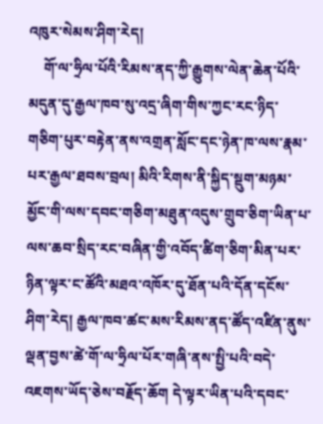འཁུར་སེམས་ཤིག་རེད།
    གོ་ལ་ཧྲིལ་པོའི་རིམས་ནད་ཀྱི་རྒྱུགས་ལེན་ཆེན་པོའི་མདུན་དུ་རྒྱལ་ཁབ་སུ་འདྲ་ཞིག་གིས་ཀྱང་རང་ཉིད་གཅིག་པུར་བརྟེན་ནས་འགྲན་སློང་དང་ཉེན་ཁ་ལས་རྣམ་པར་རྒྱལ་ཐབས་བྲལ། མིའི་རིགས་ནི་སྐྱིད་སྡུག་མཉམ་མྱོང་གི་ལས་དབང་གཅིག་མཐུན་འདུས་གྲུབ་ཅིག་ཡིན་པ་ལས་ཆབ་སྲིད་རང་བཞིན་གྱི་འབོད་ཚིག་ཅིག་མིན་པར་ཉིན་ལྟར་ང་ཚོའི་མཐའ་འཁོར་དུ་ཐོན་པའི་དོན་དངོས་ཤིག་རེད། རྒྱལ་ཁབ་ཚང་མས་རིམས་ནད་ཚོད་འཛིན་ནུས་ལྡན་བྱས་ཚེ་གོ་ལ་ཧྲིལ་པོར་གཞི་ནས་སྤྱི་པའི་བདེ་འཇགས་ཡོད་ཅེས་བརྗོད་ཆོག དེ་ལྟར་ཡིན་པའི་དབང་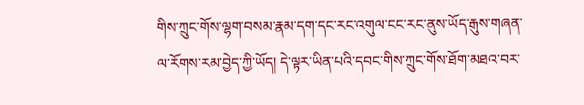གིས་ཀྲུང་གོས་ལྷག་བསམ་རྣམ་དག་དང་རང་འགུལ་ངང་རང་ནུས་ཡོད་རྒུས་གཞན་ལ་རོགས་རམ་བྱེད་ཀྱི་ཡོད། དེ་ལྟར་ཡིན་པའི་དབང་གིས་ཀྲུང་གོས་ཐོག་མཐའ་བར་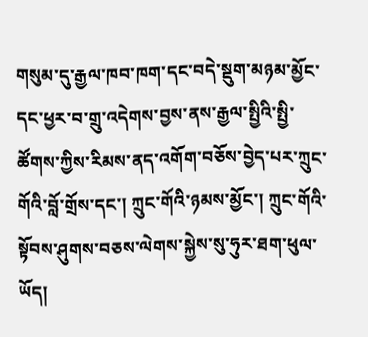གསུམ་དུ་རྒྱལ་ཁབ་ཁག་དང་བདེ་སྡུག་མཉམ་མྱོང་དང་ཕྱར་བ་གྲུ་འདེགས་བྱས་ནས་རྒྱལ་སྤྱིའི་སྤྱི་ཚོགས་ཀྱིས་རིམས་ནད་འགོག་བཅོས་བྱེད་པར་ཀྲུང་གོའི་བློ་གྲོས་དང་། ཀྲུང་གོའི་ཉམས་མྱོང་། ཀྲུང་གོའི་སྟོབས་ཤུགས་བཅས་ལེགས་སྐྱེས་སུ་ཧུར་ཐག་ཕུལ་ཡོད།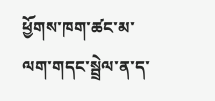ཕྱོགས་ཁག་ཚང་མ་ལག་གདང་སྦྲེལ་ན་ད་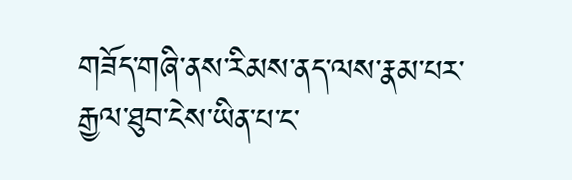གཟོད་གཞི་ནས་རིམས་ནད་ལས་རྣམ་པར་རྒྱལ་ཐུབ་ངེས་ཡིན་པ་ང་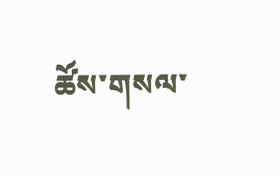ཚོས་གསལ་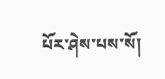པོར་ཤེས་པས་སོ།